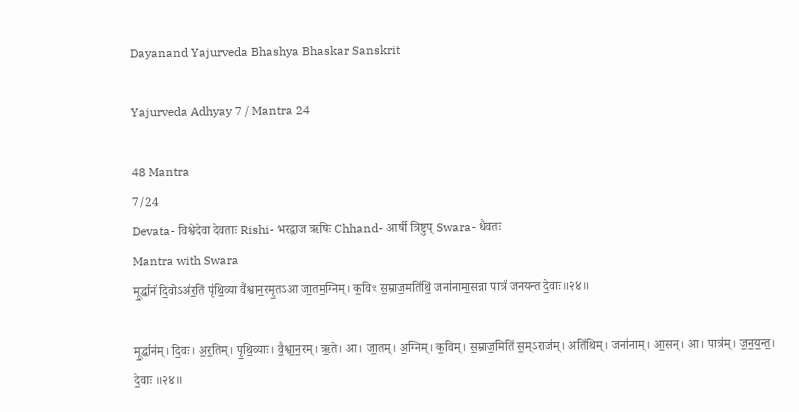Dayanand Yajurveda Bhashya Bhaskar Sanskrit

Yajurveda Adhyay 7 / Mantra 24

48 Mantra
7/24
Devata- विश्वेदेवा देवताः Rishi- भरद्वाज ऋषिः Chhand- आर्षी त्रिष्टुप् Swara- धैवतः
Mantra with Swara
मू॒र्द्धानं॑ दि॒वोऽअ॑र॒तिं पृ॑थि॒व्या वै॑श्वान॒रमृ॒तऽआ जा॒तम॒ग्निम्। क॒विꣳ स॒म्राज॒मति॑थिं॒ जना॑नामा॒सन्ना पात्रं॑ जनयन्त दे॒वाः॥२४॥

मू॒र्द्धान॑म्। दि॒वः। अ॒र॒तिम्। पृ॒थि॒व्याः। वै॒श्वा॒न॒रम्। ऋ॒ते। आ। जा॒तम्। अ॒ग्निम्। क॒विम्। स॒म्राज॒मिति॑ स॒म्ऽराज॑म्। अति॑थिम्। जना॑नाम्। आ॒सन्। आ। पात्र॑म्। ज॒न॒य॒न्त॒। दे॒वाः ॥२४॥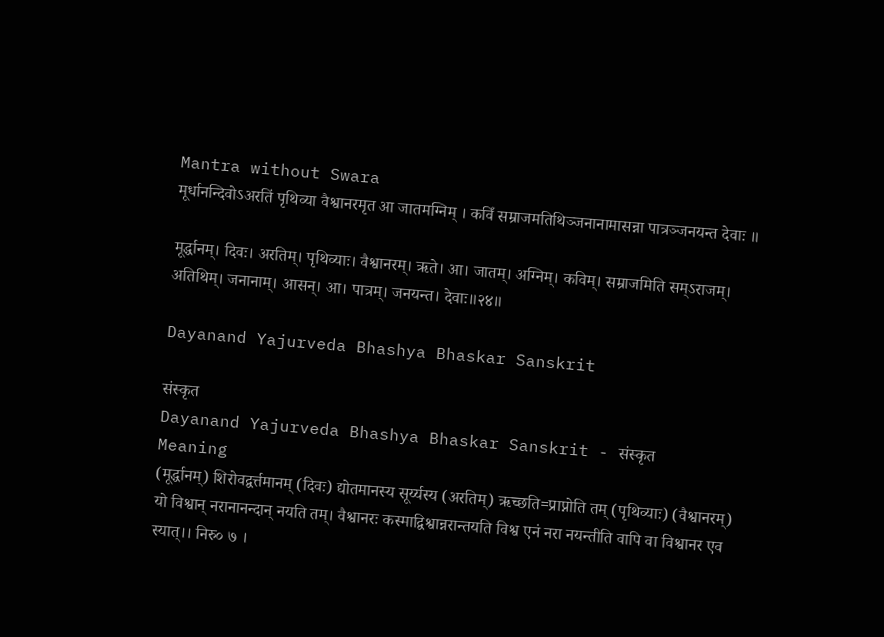Mantra without Swara
मूर्धानन्दिवोऽअरतिं पृथिव्या वैश्वानरमृत आ जातमग्निम् । कविँ सम्राजमतिथिञ्जनानामासन्ना पात्रञ्जनयन्त देवाः ॥

मूर्द्धानम्। दिवः। अरतिम्। पृथिव्याः। वैश्वानरम्। ऋते। आ। जातम्। अग्निम्। कविम्। सम्राजमिति सम्ऽराजम्। अतिथिम्। जनानाम्। आसन्। आ। पात्रम्। जनयन्त। देवाः॥२४॥

Dayanand Yajurveda Bhashya Bhaskar Sanskrit

संस्कृत
Dayanand Yajurveda Bhashya Bhaskar Sanskrit - संस्कृत
Meaning
(मूर्द्धानम्) शिरोवद्वर्त्तमानम् (दिवः) द्योतमानस्य सूर्य्यस्य (अरतिम्) ऋच्छति=प्राप्नोति तम् (पृथिव्याः) (वैश्वानरम्) यो विश्वान् नरानानन्दान् नयति तम्। वैश्वानरः कस्माद्विश्वान्नरान्तयति विश्व एनं नरा नयन्तीति वापि वा विश्वानर एव स्यात्।। निरु० ७ ।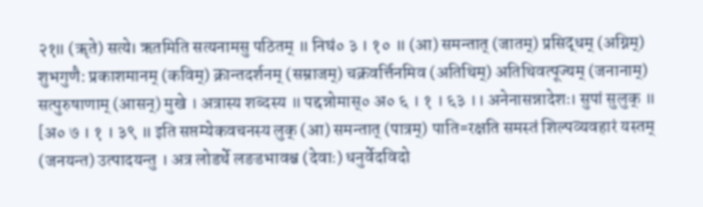२१॥ (ॠते) सत्ये। ऋतमिति सत्यनामसु पठितम् ॥ निघं० ३ । १० ॥ (आ) समन्तात् (जातम्) प्रसिद्धम् (अग्निम्) शुभगुणै: प्रकाशमानम् (कविम्) क्रान्तदर्शनम् (सम्राजम्) चक्रवर्त्तिनमिव (अतिथिम्) अतिथिवत्पूज्यम् (जनानाम्) सत्पुरुषाणाम् (आसन्) मुखे । अत्रास्य शब्दस्य ॥ पद्दन्नोमास्० अ० ६ । १ । ६३ ।। अनेनासन्नादेशः। सुपां सुलुक् ॥ [अ० ७ । १ । ३९ ॥ इति सप्तम्येकवचनस्य लुक् (आ) समन्तात् (पात्रम्) पाति=रक्षति समस्तं शिल्पव्यवहारं यस्तम् (जनयन्त) उत्पादयन्तु । अत्र लोडर्थे लङडभावश्च (देवाः) धनुर्वेदविदो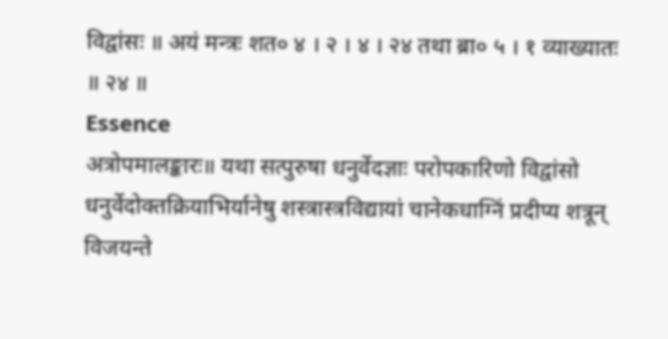विद्वांसः ॥ अयं मन्त्रः शत० ४ । २ । ४ । २४ तथा ब्रा० ५ । १ व्याख्यातः ॥ २४ ॥
Essence
अत्रोपमालङ्कारः॥ यथा सत्पुरुषा धनुर्वेदज्ञाः परोपकारिणो विद्वांसो धनुर्वेदोक्तक्रियाभिर्यानेषु शस्त्रास्त्रविद्यायां चानेकधाग्निं प्रदीप्य शत्रून् विजयन्ते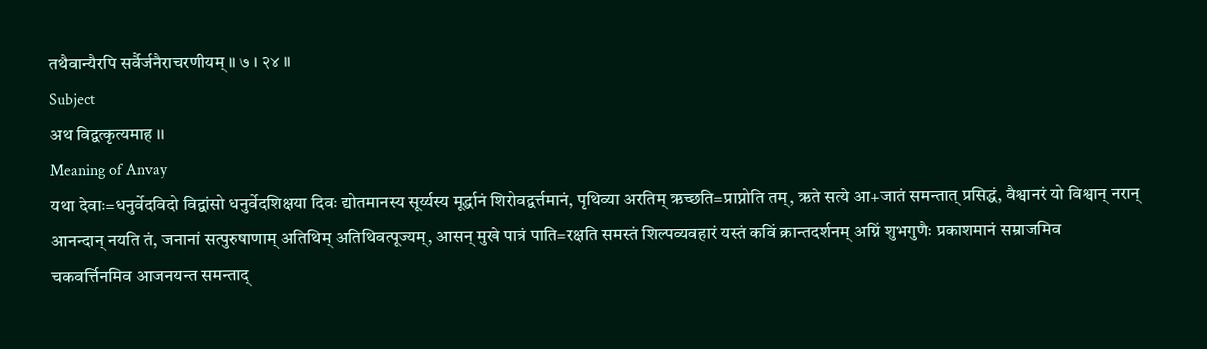तथैवान्यैरपि सर्वैर्जनैराचरणीयम् ॥ ७ । २४ ॥
Subject
अथ विद्वत्कृत्यमाह ।।
Meaning of Anvay
यथा देवाः=धनुर्वेदविदो विद्वांसो धनुर्वेदशिक्षया दिवः द्योतमानस्य सूर्य्यस्य मूर्द्धानं शिरोवद्वर्त्तमानं, पृथिव्या अरतिम् ऋच्छति=प्राप्नोति तम्, ऋते सत्ये आ+जातं समन्तात् प्रसिद्धं, वैश्वानरं यो विश्वान् नरान् आनन्दान् नयति तं, जनानां सत्पुरुषाणाम् अतिथिम् अतिथिवत्पूज्यम्, आसन् मुखे पात्रं पाति=रक्षति समस्तं शिल्पव्यवहारं यस्तं कविं क्रान्तदर्शनम् अग्निं शुभगुणैः प्रकाशमानं सम्राजमिव चकवर्त्तिनमिव आजनयन्त समन्ताद्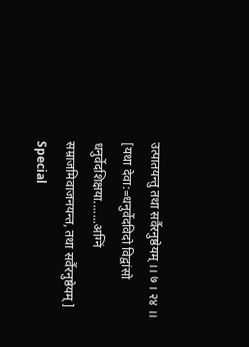उत्पातयन्तु तथा सर्वैरनुष्ठेयम् ।। ७ । २४ ।।
[यथा देवा:=धनुर्वेदविदो विद्वांसो धनुर्वेदशिक्षया.......अग्निं सम्राजमिवाजनयन्त, तथा सर्वैरनुष्ठेयम्]
Special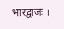भारद्वाजः ।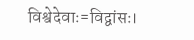विश्वेदेवाः=विद्वांसः।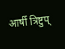आर्षी त्रिष्टुप्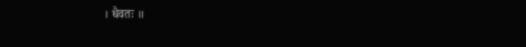। धैवतः ॥